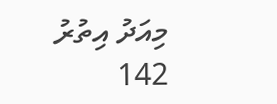މިއަދު އިތުރު 142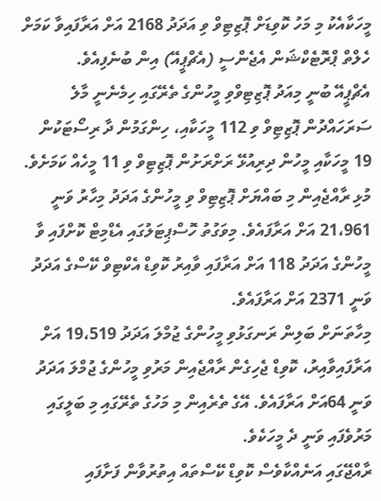މީހަކާއެކު މި މަހު ކޮވިޑަށް ޕޮޒިޓިވް ވި އަދަދު 2168 އަށް އަރާފައިވާ ކަމަށް ހެލްތް ޕްރޮޓެކްޝަން އެޖެންސީ (އެޗްޕީއޭ) އިން ބުނެފިއެވެ.
އެޗްޕީއޭ ބުނީ މިއަދު ޕޮޒިޓިވްވި މީހުންގެ ތެރޭގައި ހިމެނެނީ މާލެ ސަރަހައްދުން ޕޮޒިޓިވް ވި 112 މީހަކާއި، ހިންގަމުން ދާ ރިސޯޓަކުން 19 މީހަކާއި މީހުން ދިރިއުޅޭ ރަށްރަށުން ޕޮޒިޓިވް ވި 11 މީހެއް ކަމަށެވެ.
މުޅި ރާއްޖެއިން މި ބައްޔަށް ޕޮޒިޓިވް ވި މީހުންގެ އަދަދު މިހާރު ވަނީ 21،961 އަށް އަރާފައެވެ. މިވަގުތު ހޮސްޕިޓަލުގައި އެޑްމިޓް ކޮށްފައި ވާ މީހުންގެ އަދަދު 118 އަށް އަރާފައި ވާއިރު ކޮވިޑް އެކްޓިވް ކޭސްގެ އަދަދު ވަނީ 2371 އަށް އަރާފައެވެ.
މިހާތަނަށް ބަލިން ރަނގަޅުވި މީހުންގެ ޖުމްލަ އަދަދު 19،519 އަށް އަރާފައިވާއިރު، ކޮވިޑް ޖެހިގެން ރާއްޖެއިން މަރުވި މީހުންގެ ޖުމްލަ އަދަދު ވަނީ 64އަށް އަރާފައެވެ. އޭގެ ތެރެއިން މި މަހުގެ ތެރޭގައި މި ބަލީގައި މަރުވެފައި ވަނީ ދެ މީހަކެވެ.
ރާއްޖޭގައި އަނެއްކާވެސް ކޮވިޑް ކޭސްތައް އިތުރުވާން ފަށާފައި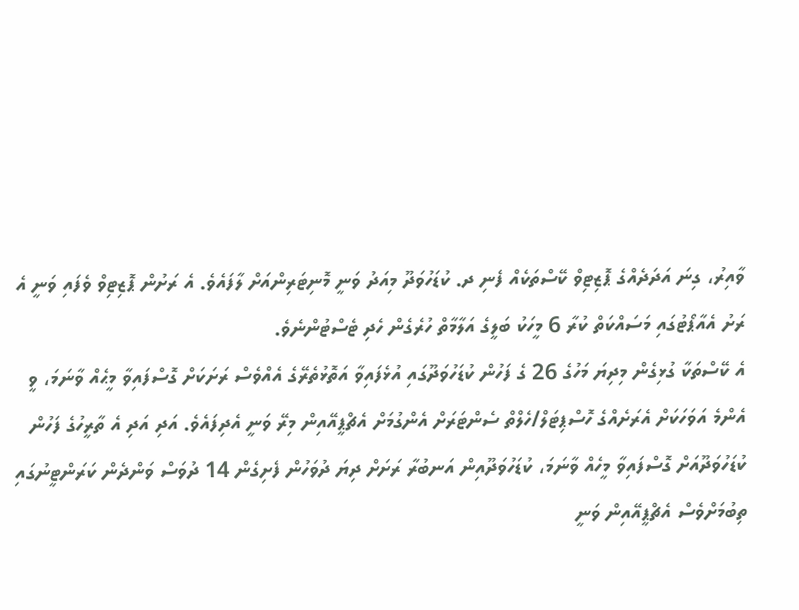ވާއިރު، ގިނަ އަދަދެއްގެ ޕޮޒިޓިވް ކޭސްތަކެއް ފެނި ދ. ކުޑަހުވަދޫ މިއަދު ވަނީ މޮނިޓަރިންއަށް ލާފައެވެ. އެ ރަށުން ޕޮޒިޓިވް ވެފައި ވަނީ އެ ރަށު އެއާޕޯޓުގައި މަސައްކަތް ކުރާ 6 މީހަކު ބަލީގެ އަލާމާތް ހުރެގެން ހެދި ޓެސްޓުންނެވެ.
އެ ކޭސްތަކާ ގުޅިގެން މިދިޔަ މަހުގެ 26 ގެ ފަހުން ކުޑަހުވަދޫގައި އުޅެފައިވާ އަތޮޅުތެރޭގެ އެއްވެސް ރަށަކަށް ގޮސްފައިވާ މީޙެއް ވާނަމަ، ވީ އެންމެ އަވަހަކަށް އެރަށެއްގެ ހޮސްޕިޓަލް/ހެލްތް ސެންޓަރަށް އެންގުމަށް އެޗްޕީއޭއިން މިރޭ ވަނީ އެދިފައެވެ. އަދި އަދި އެ ތާރީހުގެ ފަހުން ކުޑަހުވަދޫއަށް ގޮސްފައިވާ މީހެއް ވާނަމަ، ކުޑަހުވަދޫއިން އަނބުރާ ރަށަށް ދިޔަ ދުވަހުން ފެށިގެން 14 ދުވަސް ވަންދެން ކަރަންޓީނުގައި ތިބުމަށްވެސް އެޗްޕީއޭއިން ވަނީ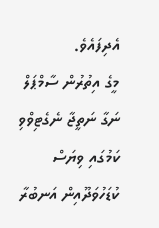އެދިފައެވެ.
މީގެ އިތުރުން ސާމްޕަލް ނަގާ ނަތީޖާ ނެގެޓިވްވި ކަމުގައި ވިޔަސް ކުޑަހުވަދޫއިން އަނބުރާ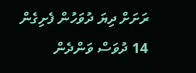ރަށަށް ދިޔަ ދުވަހުން ފެށިގެން 14 ދުވަސް ވަންދެން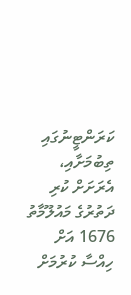ކަރަންޓީނުގައި ތިބުމަށާއި، އެރަށަށް ކުރި ދަތުރުގެ މައުލޫމާތު 1676 އަށް ހިއްސާ ކުރުމަށް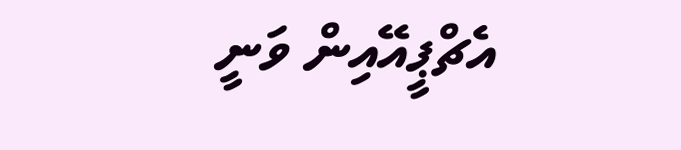އެޗްޕީއޭއިން ވަނީ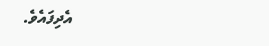އެދިފައެވެ.